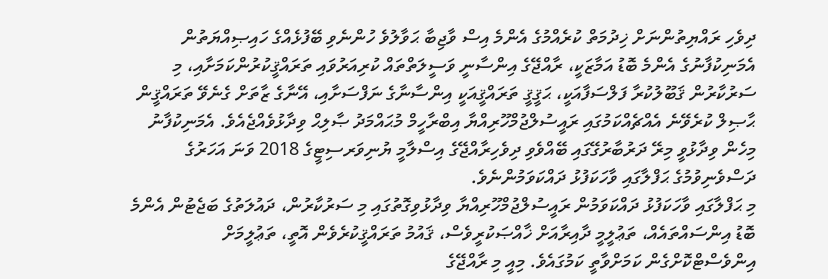ދިވެހި ރައްޔިތުންނަށް ޚިދުމަތް ކުރެއްމުގެ އެންމެ އިސް ވާޖިބާ ޙަވާލުވެ ހުންނެވި ބޭފުޅެއްގެ ހައިޞިއްޔަތުން އެމަނިކުފާނުގެ އެންމެ ބޮޑު އަމާޒަކީ، ރާއްޖޭގެ އިންސާނީ ވަސީލަތްތައް ކުރިއަރުވައި ތަރައްޤީކުރުންކަމަށާއި، މި ސަރުކާރުން ޤަބޫލުކުރާ ފަލްސަފާއަކީ، ޙަޤީޤީ ތަރައްޤީއަކީ އިންސާނާގެ ނަފްސަށާއި، އޭނާގެ ޒާތަށް ގެނެވޭ ތަރައްޤީން ޙާޞިލް ކުރެވޭނެ އެއްޗެއްކަމުގައި ރައީސުލްޖުމްހޫރިއްޔާ އިބްރާހީމް މުޙައްމަދު ޞާލިޙް ވިދާޅުވެއްޖެއެވެ. އެމަނިކުފާނު މިހެން ވިދާޅުވީ މިރޭ ދަރުބާރުގޭގައި ބޭއްވެވި ދިވެހިރާއްޖޭގެ އިސްލާމީ ޔުނިވަރސިޓީގެ 2018 ވަނަ އަހަރުގެ ދަސްވެނިވުމުގެ ޙަފްލާގައި ވާހަކަފުޅު ދައްކަވަމުންނެވެ.
މި ޙަފްލާގައި ވާހަކަފުޅު ދައްކަވަމުން ރައީސުލްޖުމްހޫރިއްޔާ ވިދާޅުވިގޮތުގައި މި ސަރުކާރުން، ދައުލަތުގެ ބަޖެޓުން އެންމެ ބޮޑު އިންސައްތައެއް، ތަޢުލީމީ ދާއިރާއަށް ޚާއްޞަކުރީވެސް، ޤައުމު ތަރައްޤީކުރެވެން އޮތީ، ތަޢުލީމަށް އިންވެސްޓްކޮށްގެން ކަމަށްވާތީ ކަމުގައެވެ. މިއީ މި ރާއްޖޭގެ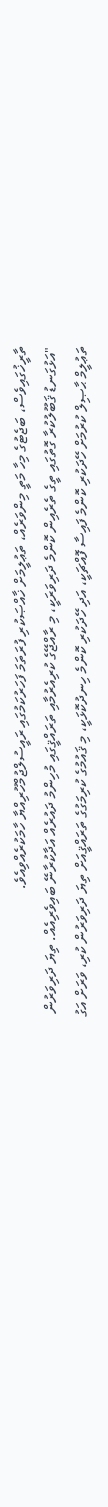ތާރީޚުގައިވެސް، ބަޖެޓުގެ މިހާ މަތީ މިންވަރެއް، ތަޢުލީމަށް ޚާއްޞަކުރި ފުރަތަމަ ފަހަރުކަމުގައި ރައީސުލްޖުމްހޫރިއްޔާ ހާމަކުރެއްވިއެވެ.
"އަޅުގަނޑު ޤަބޫލުކުރާ ގޮތުގައި ތީގެ ތެރެއިން ކޮންމެ ދަރިވަރަކީ، މި ރާއްޖޭގެ ކުރިއެރުމާއި ތަރައްޤީގައި މުހިންމު ދައުރެއް އަދާކުރާނޭ ބައިވެރިއެއް. ތިޔަ ދަރިވަރުން ތަޢުލީމް ޙާޞިލް ކުރުމަށް ހޭދަކުރި ކޮންމެ ފައިސާ ފޮއްޗަކީ، އަދި ހޭދަކުރި ކޮންމެ ހިނދުކޮޅަކީ، މި ޤައުމުގެ ކުރިމަގުގެ ތަރައްޤީއަށް ތިޔަ ދަރިވަރުން ކުރި، ވަރަށް އަގު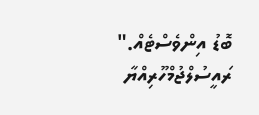ބޮޑު އިންވެސްޓެއް." ރައީސުލްޖުމްހޫރިއްޔާ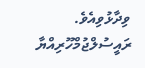ވިދާޅުވިއެވެ.
ރައީސުލްޖުމްހޫރިއްޔާ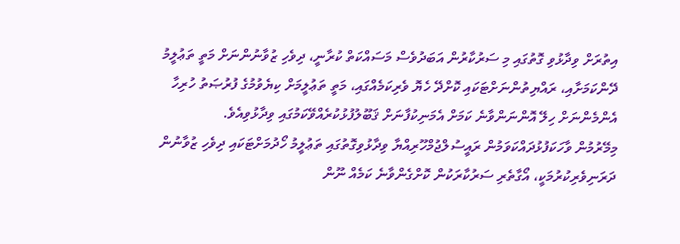އިތުރަށް ވިދާޅުވި ގޮތުގައި މި ސަރުކާރުން އަބަދުވެސް މަސައްކަތް ކުރާނީ، ދިވެހި ޒުވާނުންނަށް މަތީ ތަޢުލީމު ދޭންކަމަށާއި، ރައްޔިތުންނަށްޓަކައި ކޮށްދޭ ހެޔޮ ވެރިކަމެއްގައި، މަތީ ތަޢުލީމަށް ކިޔެވުމުގެ ފުރުޞަތު ހުރިހާ އެންމެންނަށް ހިލޭ އޮންނަންވާނެ ކަމަށް އެމަނިކުފާނަށް ޤަބޫލުފުޅުކުރެއްވޭކަމުގައި ވިދާޅުވިއެވެ.
މިމޭރުމުން ވާހަކަފުޅުދައްކަވަމުން ރައީސުލްޖުމްހޫރިއްޔާ ވިދާޅުވިގޮތުގައި ތަޢުލީމު ހޯދުމަށްޓަކައި ދިވެހި ޒުވާނުން ދަރަނިވެރިކުރުމަކީ، އޯގާތެރި ސަރުކާރަކުން ކޮށްގެންވާނެ ކަމެއް ނޫން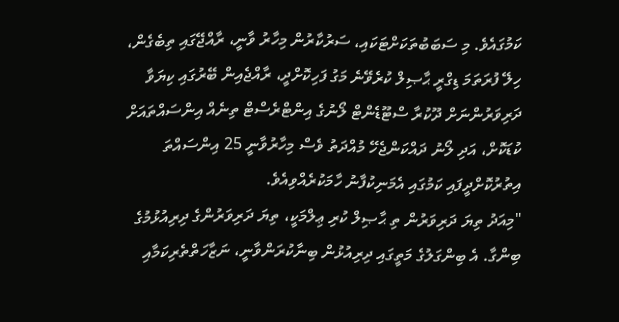ކަމުގައެވެ. މި ސަބަބުތަކަށްޓަކައި، ސަރުކާރުން މިހާރު ވާނީ، ރާއްޖޭގައި ތިބެގެން، ހިލޭ ފުރަތަމަ ޑިގްރީ ޙާޞިލް ކުރެވޭނެ މަގު ފަހިކޮށްދީ، ރާއްޖެއިން ބޭރުގައި ކިޔަވާ ދަރިވަރުންނަށް ދޫކުރާ ސްޓޫޑެންޓް ލޯނުގެ އިންޓްރެސްޓް ތިނެއް އިންސައްތައަށް ކުޑަކޮށް، އަދި ލޯނު ދައްކަންޖެހޭ މުއްދަތު ވެސް މިހާރުވާނީ 25 އިންސައްތަ އިތުރުކޮށްދީފައި ކަމުގައި އެމަނިކުފާނު ހާމަކުރެއްވިއެވެ.
"މިއަދު ތިޔަ ދަރިވަރުން ތި ޙާޞިލް ކުރި ޢިލްމަކީ، ތިޔަ ދަރިވަރުންގެ ދިރިއުޅުމުގެ ބިންގާ. އެ ބިންގަލުގެ މަތީގައި ދިރިއުޅުން ބިނާކުރަންވާނީ، ނަޒާހަތްތެރިކަމާއި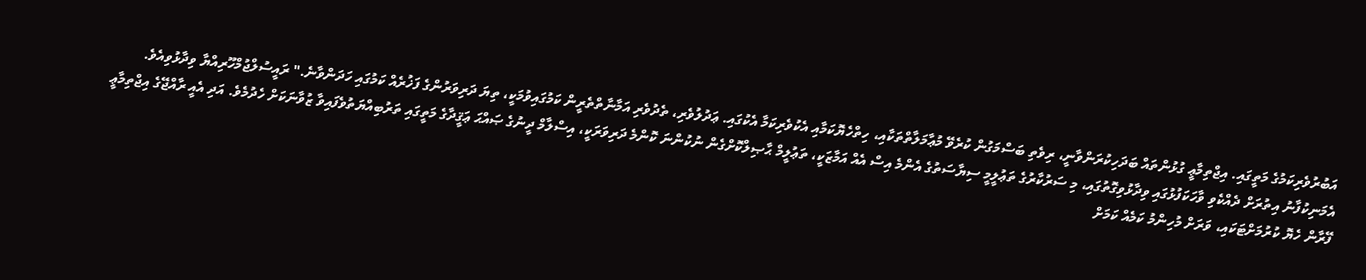އަބުރުވެރިކަމުގެ މަތީގައި. އިޖްތިމާޢީ ގުޅުންތައް ބަދަހިކުރަންވާނީ، ރިވެތި ބަސްމަގުން ކުރެވޭ މުޢާމަލާތްތަކާއި، ހިތްހެޔޮކަމާއި އެކުވެރިކަމާ އެކުގައި. ޢަދުލުވެރި، ތެދުވެރި އަމާނާތްތެރީން ކަމުގައިވުމަކީ، ތިޔަ ދަރިވަރުންގެ ފަޚުރެއް ކަމުގައި ހަދަންވާނެ." ރައީސުލްޖުމްހޫރިއްޔާ ވިދާޅުވިއެވެ.
އެމަނިކުފާނު އިތުރަށް ދެއްކެވި ވާހަކަފުޅުގައި ވިދާޅުވިގޮތުގައި، މި ސަރުކާރުގެ ތަޢުލީމީ ސިޔާސަތުގެ އެންމެ އިސް އެއް އަމާޒަކީ، ތަޢުލީމް ޙާޞިލްކޮށްގެން ނުކުންނަ ކޮންމެ ދަރިވަރަކީ، އިސްލާމް ދީނުގެ ޞައްޙަ ޢަޤީދާގެ މަތީގައި ތަރުބިއްޔަތުވެފައިވާ ޒުވާނަކަށް ހެދުމެވެ. އަދި އެއީ ރާއްޖޭގެ އިޖްތިމާޢީ ފޭރާން ހެޔޮ ކުރުމަށްޓަކައި، ވަރަށް މުހިންމު ކަމެއް ކަމަށް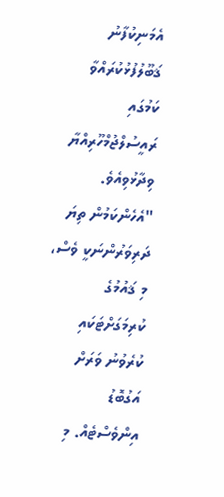އެމަނިކުފާނު ޤަބޫލުފުޅުކުރައްވާ ކަމުގައި ރައީސުލްޖުމްހޫރިއްޔާ ވިދާޅުވިއެވެ.
"އެހެންކަމުން ތިޔަ ދަރިވަރުންނަކީ ވެސް، މި ޤައުމުގެ ކުރިމަގަށްޓަކައި ކުރެވުނު ވަރަށް އަގުބޮޑު އިންވެސްޓެއް. މި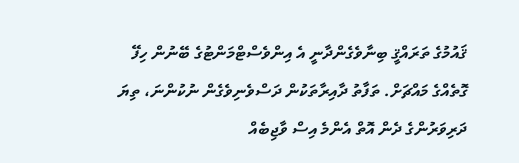ޤައުމުގެ ތަރައްޤީ ބިނާވެގެންދާނީ އެ އިންވެސްޓްމަންޓުގެ ބޭނުން ހިފޭ ގޮތެއްގެ މައްޗަށް. ތަފާތު ދާއިރާތަކުން ދަސްވެނިވެގެން ނުކުންނަ، ތިޔަ ދަރިވަރުންގެ ދެން އޮތް އެންމެ އިސް ވާޖިބެއް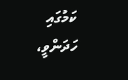ކަމުގައި ހަދަންވީ،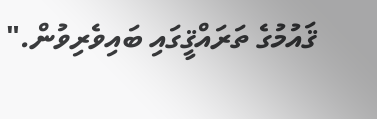ޤައުމުގެ ތަރައްޤީގައި ބައިވެރިވުން."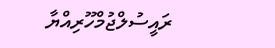ރައީސުލްޖުމްހޫރިއްޔާ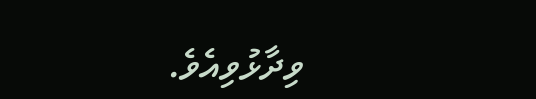ވިދާޅުވިއެވެ.